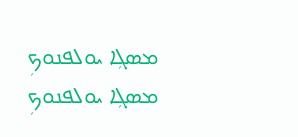ܡܣܓܼܐ ܝܘܠܦܢܘܟܼ
ܡܣܓܼܐ ܝܘܠܦܢܘܟܼ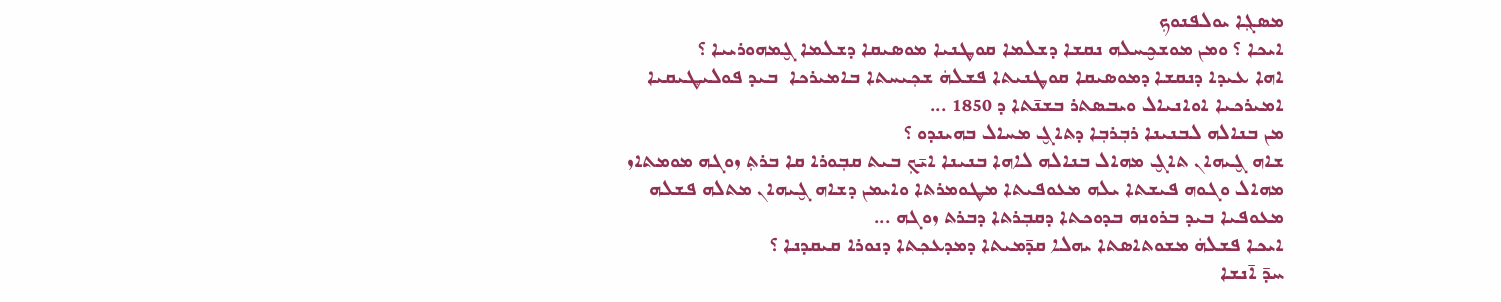ܡܣܓܼܐ ܝܘܠܦܢܘܟܼ
ܐܝܟܐ ؟ ܘܡܢ ܡܘܫܟ̮ܚܠܗ ܢܩܫܐ ܕܫܠܡܐ ܩܘܜܢܝܐ ܡܘܣܝܩܐ ܕܫܠܡܐ ܓ̮ܡܗܘܪܝܝܐ ؟
ܐܗܐ ܥܝܕܐ ܕܢܩܫܐ ܕܡܘܣܝܩܐ ܩܘܜܢܝܬܐ ܦܫܠܗܿ ܫܟܼܝܚܬܐ ܒܐܡܝܪܟܐ  ܒܝܕ ܦܘܠܝܜܝܩܝܐ ܐܡܝܪܟܝܐ ܐܘܐܢܝܐܠ ܘܝܒܣܬܪ ܒܫܢ̄ܬܐ ܕ 1850 ...
ܡܢ ܒܢܐܠܗ ܠܒܢܝܢܐ ܪܒܼܪܒܼܐ ܕܬܐܓ̮ ܡܚܐܠ ܒܗܝܢܕܘ ؟
ܫܐܗ ܓ̮ܝܗܐܢ ܬܐܓ̮ ܡܗܐܠ ܒܢܐܠܗ ܠܐܗܐ ܒܢܝܢܐ ܐܝ̄ܟܼ ܒܝܬ ܩܒܼܘܪܐ ܩܐ ܒܪܬܼ ܙܘܓܗ ܡܘܡܬܐܙ ܡܗܐܠ ܘܓܘܗ ܦܝܫܬܐ ܝܠܗ ܡܥܘܦܝܬܐ ܡܜܘܡܪܬܐ ܘܐܝܡܢ ܕܫܐܗ ܓ̮ܝܗܐܢ ܡܬܠܗ ܦܫܠܗ ܡܥܘܦܝܐ ܒܝܕ ܒܪܘܢܗ ܒܕܘܟܬܐ ܕܩܒܼܪܬܐ ܕܒܪܬ ܙܘܓܗ ...
ܐܝܟܐ ܦܫܠܗܿ ܡܫܘܬܐܣܬܐ ܝܗܠܐ ܩܕ̄ܡܝܬܐ ܕܡܕܥܟܼܬܐ ܕܢܘܪܐ ܩܝܩܕܢܐ ؟
ܚܕ̄ ܐ̄ܢܫܐ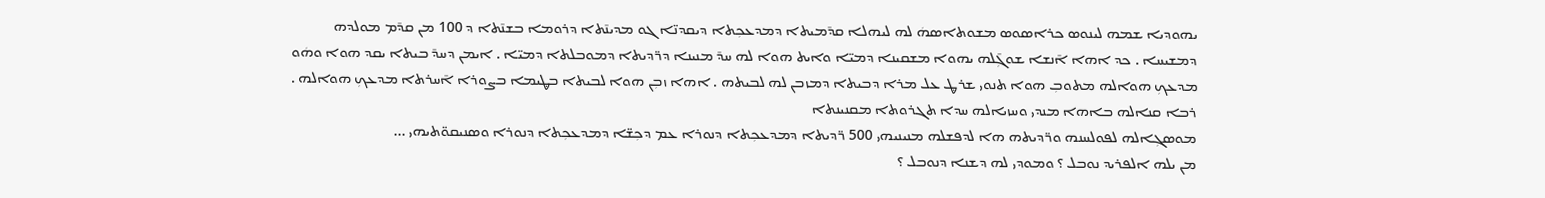ܝܗܘܕܝܐ ܫܡܗ ܠܝܢܘܣ ܟܪܐܣܘܣ ܡܫܘܬܐܣܗܿ ܠܗ ܠܝܗܠܐ ܩܕ̄ܡܝܬܐ ܕܡܕܥܟܼܬܐ ܕܝܩܕܢ̈ܐ ܓܘ ܡܕܝܢ̄ܬܐ ܕܪܘܡܐ ܒܫܢ̄ܬܐ ܕ 100 ܡܢ ܩܕ̄ܡ ܡܘܠܕܗ ܕܡܫܝܚܐ . ܟܕ ܐܗܐ ܐ̄ܢܫܐ ܫܘܓܼ̄ܠܗ ܝܗܘܐ ܡܫܩܝܢܐ ܕܡܝ̈ܐ ܘܐܝܬ ܗܘܐ ܠܗ ܚܕ̄ ܡܢܝܢܐ ܕܪ̈ܕܝܬܐ ܕܡܘܒܠܬܐ ܕܡܝ̈ܐ . ܐܝܡܢ ܕܚܕ̄ ܒܝܬܐ ܝܩܕ ܗܘܐ ܘܗܿܘ ܡܕܥܟܼ ܗܘܐܠܗ ܡܬܘܒܼ ܗܘܐ ܬܢܘܝ ܫܪܜ ܥܠ ܡܪܐ ܕܒܝܬܐ ܕܡܙܒܢ ܠܗ ܠܒܝܬܗ . ܐܗܐ ܙܒܼܢ ܗܘܐ ܠܒܝܬܐ ܒܜܝܡܐ ܒܨܘܪܐ ܐ̄ܚܪܬܐ ܡܕܥܟܼ ܗܘܐܠܗ . ܪܒܐ ܩܢܐܠܗ ܒܐܗܐ ܡܢܕܝ ܘܚܙܝܐܠܗ ܚܕܐ ܬܓܪܘܬܐ ܡܩܢܝܢܬܐ
ܡܘܣܓܼܐܠܗ ܠܦܘܠܚܢܗ ܘܪ̈ܕܝܬܗ ܗܐ ܠܕܦܫܠܗ ܡܢܝܢܝܗܝ 500 ܪ̈ܕܝܬܐ ܕܡܕܥܟܼܬܐ ܕܢܘܪܐ ܥܡ ܕܟܼܫ̈ܐ ܕܡܕܥܟܼܬܐ ܕܢܘܪܐ ܘܣܢܝܩܘ̈ܬܝܗܝ ...
ܡܢ ܝܠܗ ܐܠܦܪܝܕ ܢܘܒܠ ؟ ܘܡܘܕܝ ܠܗ ܕܫܢܐ ܕܢܘܒܠ ؟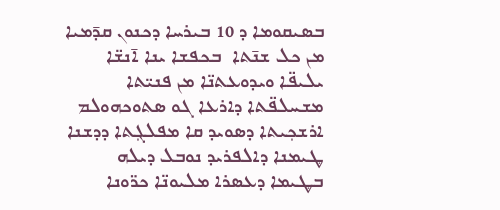ܒܣܝܩܘܡܐ ܕ 10 ܒܝܪܚܐ ܕܟܢܘܢ ܩܕ̄ܡܝܐ ܡܢ ܟܠ ܫܢ̄ܬܐ  ܒܟܦܫܐ ܝܢܐ ܐ̄ܢܫ̈ܐ ܝܠܝܦ̈ܐ ܘܝܕܘܥܬܢ̈ܐ ܡܢ ܦܢܝ̈ܬܐ ܡܫܚܠܦ̈ܬܐ ܕܐܪܥܐ ܓܘ ܣܬܘܟܗܘܠܡ ܐܪܫܟܼܝܬܐ ܕܣܘܝܕ ܩܐ ܡܦܠܓܼܬܐ ܕܕܫܢܐ ܜܝܡܢܐ ܕܐܠܦܪܝܕ ܢܘܒܠ ܕܝܠܗ ܒܜܝܡܐ ܕܥܣܪܐ ܡܠܝܘܢ̈ܐ ܟܪ̈ܘܢܐ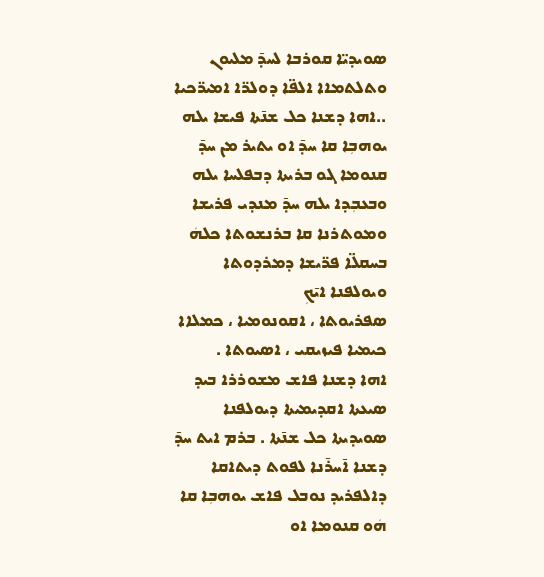ܣܘܝܕܝ̈ܐ ܩܘܪܒܐ ܠܚܕ̄ ܡܠܝܘܢ ܘܬܠܬܡܐܐ ܐܠܦ̈ܐ ܕܘܠܪ̈ܐ ܐܡܝܪ̈ܟܝܐ ..ܐܗܐ ܕܫܢܐ ܟܠ ܫܢ̄ܬܐ ܦܝܫܐ ܝܠܗ ܝܘܗܒܼܐ ܩܐ ܚܕ̄ ܐܘ ܝܬܝܪ ܡܢ ܚܕ̄ ܩܢܘܡܐ ܓܘ ܒܪܝܬܐ ܕܒܦܠܚܐ ܝܠܗ ܘܒܥܒܼܕܐ ܝܠܗ ܚܕ̄ ܡܢܕܝ ܦܪܝܫܐ ܘܡܘܬܪܢܐ ܩܐ ܒܪܢܫܘܬܐ ܟܠܗܿ ܒܚܩܠ̈ܐ ܦܪ̈ܝܫܐ ܕܡܪܕܘܬܐ ܘܝܘܠܦܢܐ ܐܝ̄ܟܼ
ܣܦܪܝܘܬܐ ، ܐܩܘܢܘܡܝܐ ، ܟܡܠܐܐ ܟܝܡܝܐ ܦܝܙܝܩܝ ، ܐܣܝܘܬܐ .
ܐܗܐ ܕܫܢܐ ܦܐܫ ܡܫܘܪܪܐ ܒܝܕ ܣܝܥܬܐ ܐܩܕܝܡܝܬܐ ܕܝܘܠܦܢܐ ܣܘܝܕܝܬܐ ܟܠ ܫܢ̄ܬܐ . ܒܪܡ ܐܝܬ ܚܕ̄ ܕܫܢܐ ܐ̄ܚܪ̄ܢܐ ܠܦܘܬ ܕܝܬܐܩܐ ܕܐܠܦܪܝܕ ܢܘܒܠ ܦܐܫ ܝܘܗܒܼܐ ܩܐ ܗܿܘ ܩܢܘܡܐ ܐܘ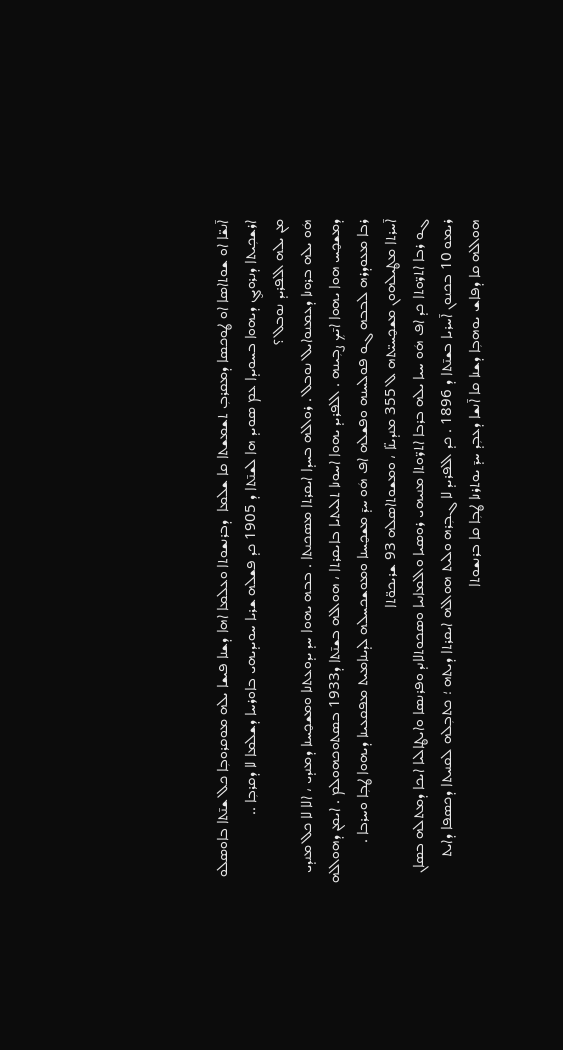ܐ̄ܢܫ̈ܐ ܐܘ ܫܘܬܐܣܐ ܐܘ ܜܘܟܣܐ ܕܡܩܪܒܼ ܬܫܡܫܬܐ ܩܐ ܫܠܡܐ  ܕܒܪܢܫܘܬܐ ܘܥܠܡܐ ܐܗܐ ܕܫܢܐ ܦܝܫܐ ܝܠܗ ܡܘܩܪܘܒܼܐ ܟܠ ܫܢ̄ܬܐ ܒܐܘܣܠܘ ܐܪܫܟܼܝܬܐ ܕܢܪܘܝܓ̮ ܕܝܗܘܐ ܒܚܘܝܕܐ ܥܡ ܣܘܝܕ ܗܐ ܠܫܢ̄ܬܐ ܕ 1905 ܟܕ ܦܫܠܗ ܫܪܝܐ ܚܘܝܕܝܗܝ ܒܐܘܪܚܐ ܕܫܠܡܐ ܠܐ ܕܩܪܒܼܐ ..
ܡܢ ܝܠܗ ܐܠܦܪܝܕ ܢܘܒܠ ؟
ܗܿܘ ܝܠܗ ܒܪܘܢܐ ܕܥܡܢܘܐܝܠ ܢܘܒܠ . ܪܘܐܠܗ ܒܚܕܐ ܐܝܩܪܬܐ ܡܣܟܢܬܐ . ܒܒܗ ܝܗܘܐ ܚܕ ܝܕܘܥܬܢܐ ܘܡܫܟ̮ܚܢܐ ܕܡܢܕܝ ، ܐܠܐ ܠܐ ܟܠ ܡܢܕܝ ܕܡܫܟ̮ܚ ܗܘܐ ܝܗܘܐ ܐܝ̄ܟܼ ܨܒܼܝܢܗ . ܐܠܦܪܝܕ ܝܗܘܐ ܐܚܘܢܐ ܬܠܝܬܝܐ ܒܐܝܩܪܬܐ ، ܗܘܐܠܗ ܒܫܢ̄ܬܐ ܕ1933 ܒܣܬܘܟܗܘܠܡ . ܐܝܡܢ ܕܗܘܐܠܗ ܪܒܐ ܡܥܘܕܪܗ ܠܒܒܗ ܓܘ ܦܘܠܚܢܗ ܘܦܫܠܗ ܐܦ ܗܿܘ ܚܕ̄ ܡܫܟ̮ܚܢܐ ܘܡܘܫܟܚܠܗ ܠܕܝܢܐܡܝܬ ܡܦܩܥܝܢܐ ܕܝܗܘܐ ܜܒܼܐ ܘܚܪܒܐ .
ܐ̄ܚܪܬܐ ܡܜܝܠܗܘܢ ܡܫܟ̮ܚܝ̈ܬܗ ܠ 355 ܡܢܕܝܢ̈ܐ ، ܘܡܫܘܬܐܣܠܗ 93 ܫܪܝܟܘ̈ܬܐ
ܓܘ ܪܒܐ ܐܬܪ̈ܘܬܐ ܟܕ ܐܦ ܗܿܘ ܚܝܐ ܝܠܗ ܒܪܒܐ ܐܬܪ̈ܘܬܐ ܡܢܝܗܝ ܪܘܣܝܐ ܘܐܠܡܐܢܝܐ ܘܣܟܘܬܠܐܢܕ ܘܦܪܢܣܐ ܘܐܝܜܐܠܝܐ ܐܝܟܐ ܕܡܬܠܗ ܒܣܐܢ ܪܝܡܘ 10 ܒܟܢܘܢ ܐ̄ܚܪܝܐ ܒܫܢ̄ܬܐ ܕ 1896 . ܟܕ ܐܠܦܪܝܕ ܠܐ ܓܒܼܪܗ ܘܠܝܬ ܗܘܐܠܗ ܐܝܩܪܬܐ ܕܝܬܗ ؛ ܟܬܒܼܠܗ ܠܩܢܝܬܐ ܕܟܣܦܐ ܕܐܝܬ ܗܘܐܠܗ ܩܐ ܕܦܐܫ ܝܘܗܒܼܐ ܕܫܢܐ ܩܐ ܐ̄ܢܫܐ ܕܥܒܼܕ ܚܕ̄ ܝܘܬܪܢܐ ܜܒܼܐ ܩܐ ܒܪܢܫܘܬܐ